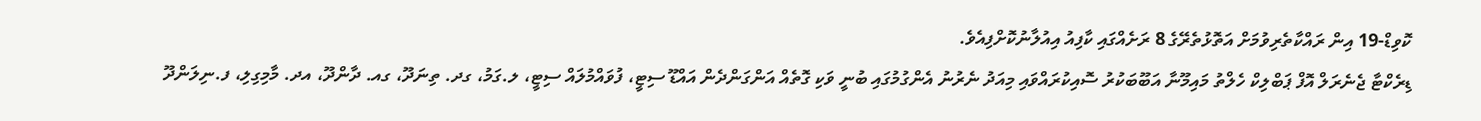ކޮވިޑް-19 އިން ރައްކާތެރިވުމަށް އަތޮޅުތެރޭގެ 8 ރަށެއްގައި ކާފިއު އިއުލާނުކޮށްފިއެވެ.
ޑިރެކްޓާ ޖެނެރަލް އޮފް ޕަބްލިކް ހެލްތު މައިމޫނާ އަބޫބަކުރު ސޮއިކުރައްވައި މިއަދު ނެރުނު އެންގުމުގައި ބުނީ ވަކި ގޮތެއް އަންގަންދެން އައްޑޫ ސިޓީ، ފުވައްމުލައް ސިޓީ، ލ.ގަމު، ގދ. ތިނަދޫ، ގއ. ދާންދޫ، އދ. މާމިގިލި، ފ.ނިލަންދޫ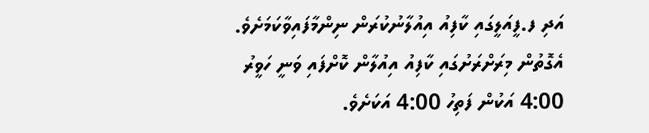އަދި ފ.ފީއަލީގައި ކާފިއު އިއުލާނުކުރަން ނިންމާފައިވާކަމަށެވެ. އެގޮތުން މިރަށްރަށުގައި ކާފިއު އިއުލާން ކޮށްފައި ވަނީ ހަވީރު 4:00 އަކުން ފަތިހު 4:00 އަކަށެވެ.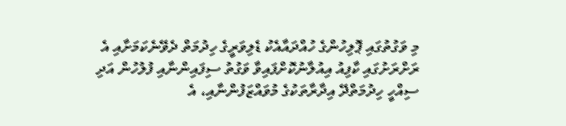މި ވަގުތުގައި ޕޮލިހުންގެ ހުއްދައާއެކު ޑެލިވަރީގެ ހިދުމަތް ދެވޭނެކަމަށާއި އެ ރަށްރަށުގައި ކާފިއު އިއުލާނުކޮށްފައިވާ ވަގުތު ސިފައިންނާއި ފުލުހުން އަދި ސިއްހީ ހިދުމަތްދޭ އިދާރާތަކުގެ މުވައްޒަފުންނާއި، އެ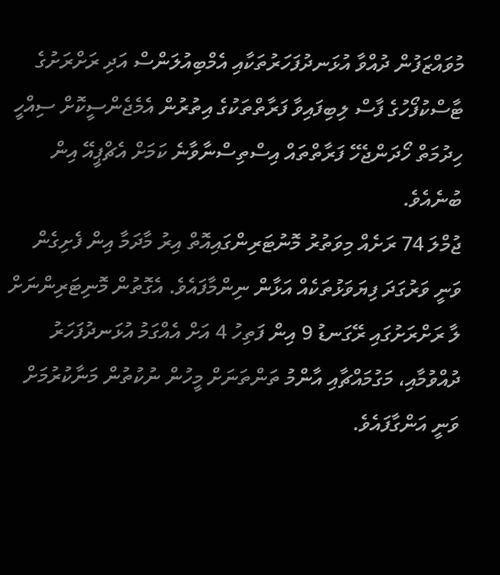މުވައްޒަފުން ދުއްވާ އުޅަނދުފަހަރުތަކާއި އެމްބިއުލަންސް އަދި ރަށްރަށުގެ ޓާސްކުފޯހުގެ ފާސް ލިބިފައިވާ ފަރާތްތަކުގެ އިތުރުން އެމެޖެންސީކޮށް ސިއްހީ ހިދުމަތް ހޯދަންޖެހޭ ފަރާތްތައް އިސްތިސްނާވާނެ ކަމަށް އެޗްޕީއޭ އިން ބުނެއެވެ.
ޖުމްލަ 74 ރަށެއް މިވަތުރު މޮނުޓަރިންގައިއޮތް އިރު މާދަމާ އިން ފެށިގެން ވަނީ ވަރުގަދަ ފިޔަވަޅުތަކެއް އަޅާން ނިންމާފައެވެ. އެގޮތުން މޮނިޓަރިންނަށް ލާ ރަށްރަށުގައި ރޭގަނޑު 9 އިން ފަތިހު 4 އަށް އެއްގަމު އުޅަނދުފަހަރު ދުއްވުމާއި، މަގުމައްޗާއި އާންމު ތަންތަނަށް މީހުން ނުކުތުން މަނާކުރުމަށް ވަނީ އަންގާފައެވެ.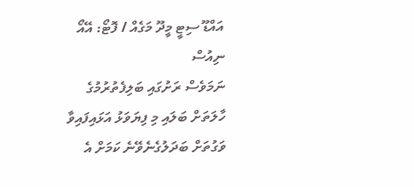އައްޑޫ ސިޓީ މީދޫ މަގެއް / ފޮޓޯ: އޭއޯ ނިއުސް
ނަމަވެސް ރަށުގައި ބަލިފެތުރުމުގެ ހާލަތަށް ބަލައި މި ފިޔަވަޅު އަޅައިފައިވާ ވަގުތަށް ބަދަލުގެނެވޭނެ ކަމަށް އެ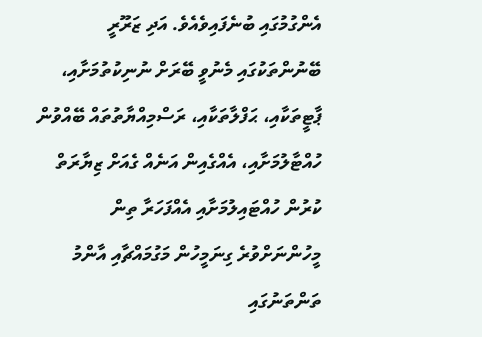އެންގުމުގައި ބުނެފައިވެއެވެ. އަދި ޒަރޫރީ ބޭނުންތަކުގައި މެނުވީ ބޭރަށް ނުނިކުތުމަށާއި، ޕާޓީތަކާއި، ޙަފްލާތަކާއި، ރަސްމިއްޔާތުތައް ބޭއްވުން ހުއްޓާލުމަށާއި، އެއްގެއިން އަނެއް ގެއަށް ޒިޔާރަތް ކުރުން ހުއްޓައިލުމަށާއި އެއްފަހަރާ ތިން މީހުންނަށްވުރެ ގިނަމީހުން މަގުމައްޗާއި އާންމު ތަންތަނުގައި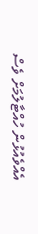އެއްވެއުޅުން ހުއްޓާލުމަށް ވެސް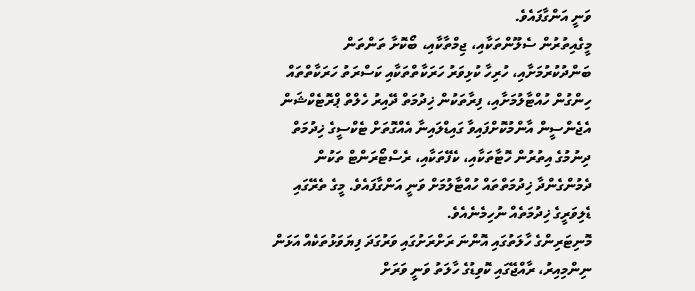ވަނީ އަންގާފައެވެ.
މީގެއިތުރުން ސެލޫންތަކާއި، ޖިމްތާކާއި، ބޯކޮށާ ތަންތަން ބަންދުކުރުމަށާއި، ހުރިހާ ކުޅިވަރު ހަރަކާތްތަކާއި ކަސްރަތު ހަރަކާތްތައް ހިންގުން ހުއްޓާލުމަށާއި، ފިރާތަކުން ޚިދުމަތް ދޭއިރު ހެލްތް ޕްރޮޓެކްޝަން އެޖެންސީން އާންމުކޮށްފައިވާ ގައިޑްލައިނާ އެއްގޮތަށް ޓެކްސީގެ ޚިދުމަތް ދިނުމުގެ އިތުރުން ހޮޓާތަކާއި، ކެފޭތަކާއި، ރެސްޓޯރަންޓް ތަކުން ދެމުންގެންދާ ޚިދުމަތްތައް ހުއްޓާލުމަށް ވަނީ އަންގާފައެވެ. މީގެ ތެރޭގައި ޑެލިވަރީގެ ޚިދުމަތެއް ނުހިމެނެއެވެ.
މޮނިޓަރިންގެ ހާލަތުގައި އޮންނަ ރަށްރަށުގައި ވަރުގަދަ ފިޔަވަޅުތަކެއް އަޅަން ނިންމިއިރު، ރާއްޖޭގައި ކޮވިޑުގެ ހާލަތު ވަނީ ވަރަށް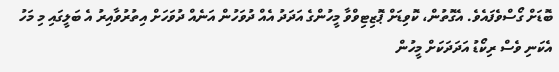ބޮޑަށް ގޯސްވެފައެވެ. އެގޮތުން، ކޮވިޑަށް ޕޮޒިޓިވްވާ މީހުންގެ އަދަދު އެއް ދުވަހުން އަނެއް ދުވަހަށް އިތުރުވާއިރު އެ ބަލީގައި މި މަހު އެކަނި ވެސް ރިކޯޑު އަދަދަކަށް މީހުން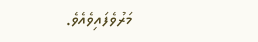މަރުވެފައިވެއެވެ.